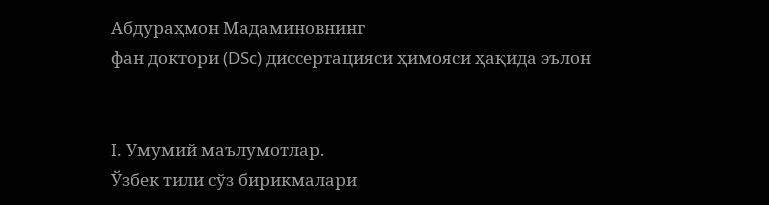Абдураҳмон Мадаминовнинг
фан доктори (DSc) диссертацияси ҳимояси ҳақида эълон


I. Умумий маълумотлар.
Ўзбек тили сўз бирикмалари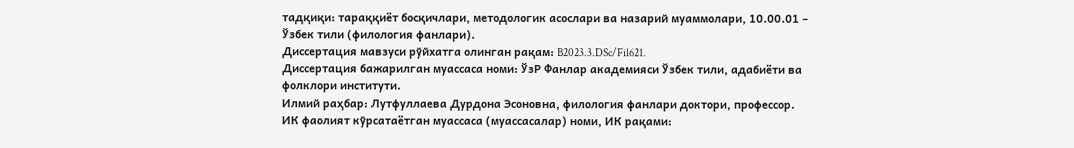тадқиқи: тараққиёт босқичлари, методологик асослари ва назарий муаммолари, 10.00.01 – Ўзбек тили (филология фанлари).
Диссертация мавзуси рўйхатга олинган рақам: B2023.3.DSc/Fil621.
Диссертация бажарилган муассаса номи: ЎзР Фанлар академияси Ўзбек тили, адабиёти ва фолклори институти.
Илмий раҳбар: Лутфуллаева Дурдона Эсоновна, филология фанлари доктори, профессор.
ИК фаолият кўрсатаётган муассаса (муассасалар) номи, ИК рақами: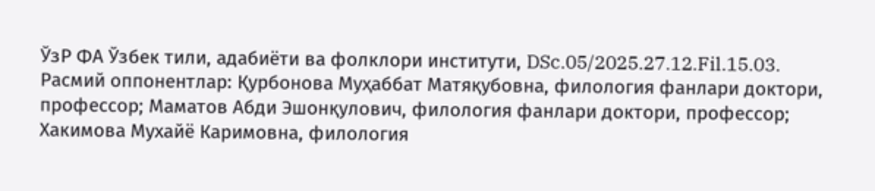ЎзР ФА Ўзбек тили, адабиёти ва фолклори институти, DSc.05/2025.27.12.Fil.15.03.
Расмий оппонентлар: Қурбонова Муҳаббат Матяқубовна, филология фанлари доктори, профессор; Маматов Абди Эшонқулович, филология фанлари доктори, профессор; Хакимова Мухайё Каримовна, филология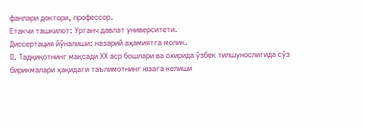фанлари доктори, профессор.
Етакчи ташкилот: Урганч давлат университети.
Диссертация йўналиши: назарий аҳамиятга молик.
II. Тадқиқотнинг мақсади ХХ аср бошлари ва охирида ўзбек тилшунослигида сўз бирикмалари ҳақидаги таълимотнинг юзага келиши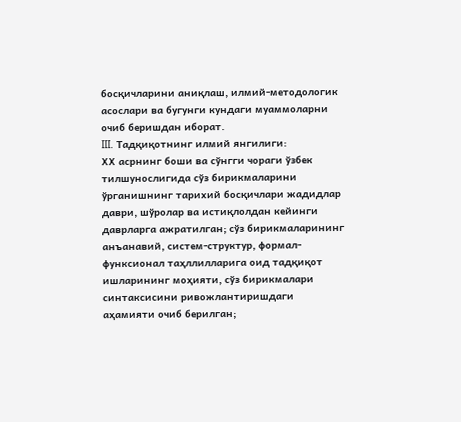босқичларини аниқлаш, илмий-методологик асослари ва бугунги кундаги муаммоларни очиб беришдан иборат.
III. Тадқиқотнинг илмий янгилиги:
ХХ асрнинг боши ва сўнгги чораги ўзбек тилшунослигида сўз бирикмаларини ўрганишнинг тарихий босқичлари жадидлар даври, шўролар ва истиқлолдан кейинги даврларга ажратилган; сўз бирикмаларининг анъанавий, систем-структур, формал-функсионал таҳллилларига оид тадқиқот ишларининг моҳияти, сўз бирикмалари  синтаксисини ривожлантиришдаги аҳамияти очиб берилган;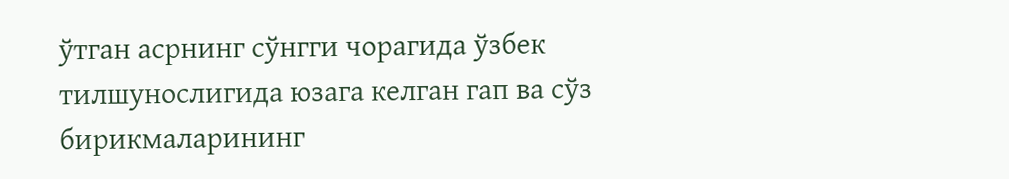ўтган асрнинг сўнгги чорагида ўзбек тилшунослигида юзага келган гап ва сўз бирикмаларининг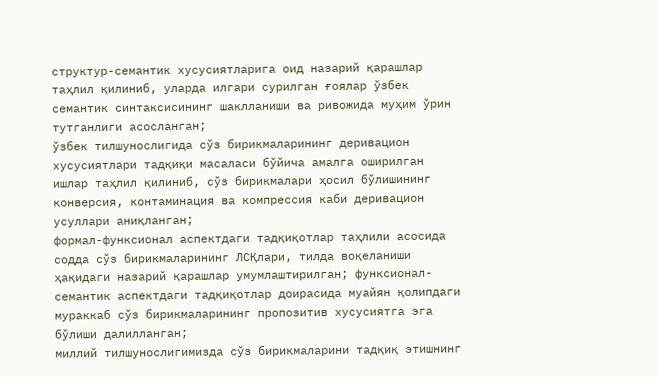структур-семантик хусусиятларига оид назарий қарашлар таҳлил қилиниб, уларда илгари сурилган ғоялар ўзбек семантик синтаксисининг шаклланиши ва ривожида муҳим ўрин тутганлиги асосланган;
ўзбек тилшунослигида сўз бирикмаларининг деривацион хусусиятлари тадқиқи масаласи бўйича амалга оширилган ишлар таҳлил қилиниб, сўз бирикмалари ҳосил бўлишининг конверсия, контаминация ва компрессия каби деривацион усуллари аниқланган;
формал-функсионал аспектдаги тадқиқотлар таҳлили асосида содда сўз бирикмаларининг ЛСҚлари, тилда воқеланиши ҳақидаги назарий қарашлар умумлаштирилган; функсионал-семантик аспектдаги тадқиқотлар доирасида муайян қолипдаги мураккаб сўз бирикмаларининг пропозитив хусусиятга эга бўлиши далилланган;
миллий тилшунослигимизда сўз бирикмаларини тадқиқ этишнинг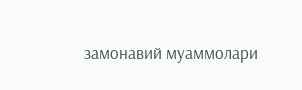замонавий муаммолари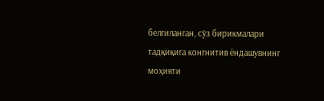белгиланган, сўз бирикмалари тадқиқига конгнитив ёндашувнинг моҳияти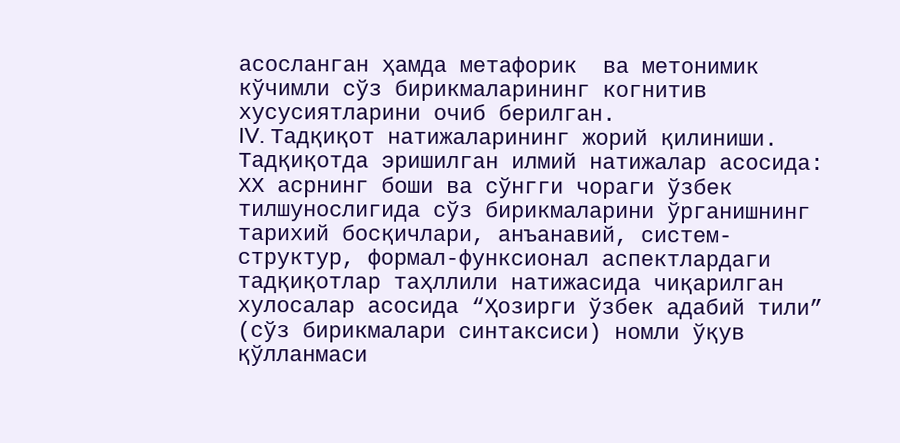асосланган ҳамда метафорик  ва метонимик кўчимли сўз бирикмаларининг когнитив хусусиятларини очиб берилган.
IV. Тадқиқот натижаларининг жорий қилиниши. Тадқиқотда эришилган илмий натижалар асосида:
ХХ асрнинг боши ва сўнгги чораги ўзбек тилшунослигида сўз бирикмаларини ўрганишнинг тарихий босқичлари, анъанавий, систем-структур, формал-функсионал аспектлардаги тадқиқотлар таҳллили натижасида чиқарилган хулосалар асосида “Ҳозирги ўзбек адабий тили” (сўз бирикмалари синтаксиси) номли ўқув қўлланмаси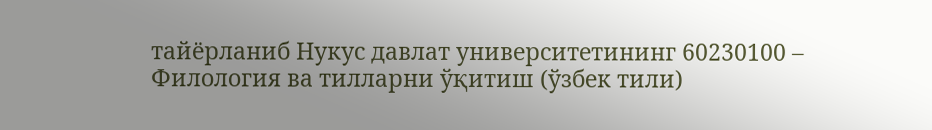тайёрланиб Нукус давлат университетининг 60230100 – Филология ва тилларни ўқитиш (ўзбек тили)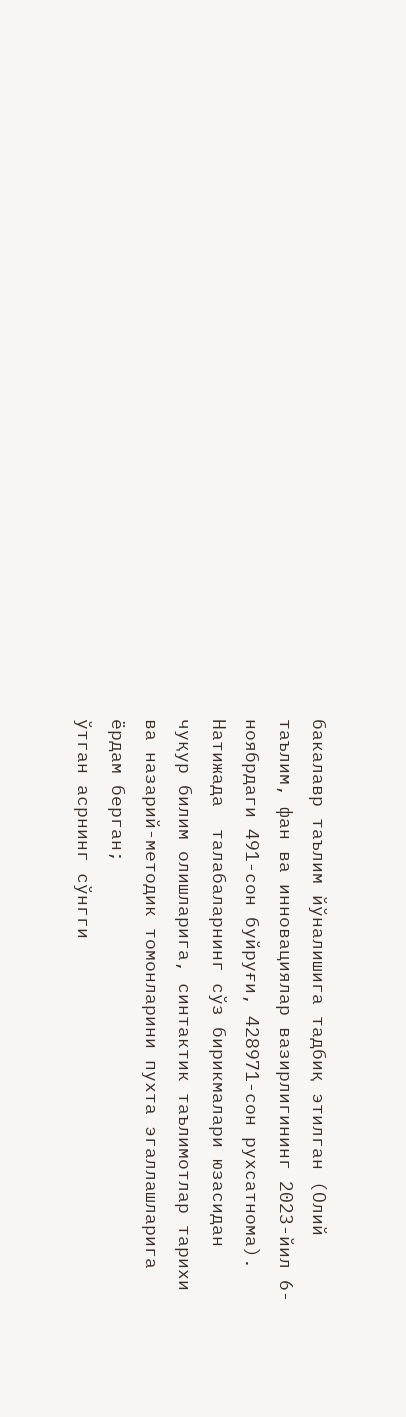бакалавр таълим йўналишига тадбиқ этилган (Олий таълим, фан ва инновациялар вазирлигининг 2023-йил 6-ноябрдаги 491-сон буйруғи, 428971-сон рухсатнома). Натижада  талабаларнинг сўз бирикмалари юзасидан чуқур билим олишларига, синтактик таълимотлар тарихи ва назарий-методик томонларини пухта эгаллашларига ёрдам берган;
ўтган асрнинг сўнгги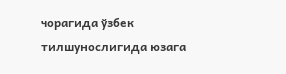чорагида ўзбек тилшунослигида юзага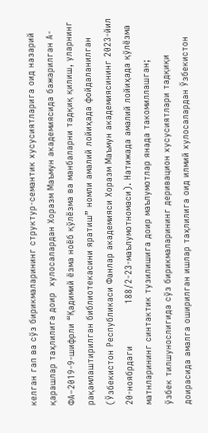келган гап ва сўз бирикмаларининг структур-семантик хусусиятларига оид назарий қарашлар таҳлилига доир  хулосалардан Хоразм Маъмун академиясида бажарилган А-ФА–2019-9-шифрли “Қадимий ёзма ноёб қўлёзма ва манбаларни тадқиқ қилиш, уларнинг рақамлаштирилган библиотекасини яратиш” номли амалий лойиҳада фойдаланилган (Ўзбекистон Республикаси Фанлар академияси Хоразм Маъмун академиясининг 2023-йил 20-ноябрдаги              188/2-23-маълумотномаси). Натижада амалий лойиҳада қўлёзма матнларининг синтактик тузилишига доир маълумотлар янада такомиллашган;
ўзбек тилшунослигида сўз бирикмаларининг деривацион хусусиятлари тадқиқи доирасида амалга оширилган ишлар таҳлилига оид илмий хулосалардан Ўзбекистон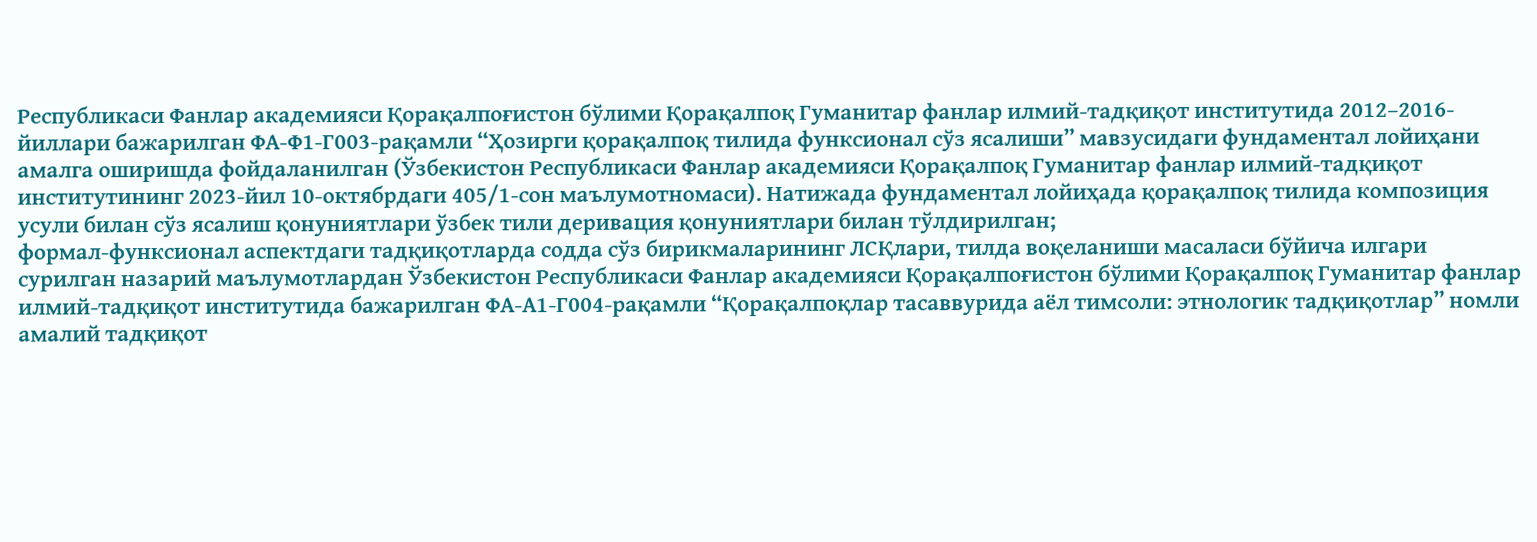Республикаси Фанлар академияси Қорақалпоғистон бўлими Қорақалпоқ Гуманитар фанлар илмий-тадқиқот институтида 2012–2016-йиллари бажарилган ФА-Ф1-Г003-рақамли “Ҳозирги қорақалпоқ тилида функсионал сўз ясалиши” мавзусидаги фундаментал лойиҳани амалга оширишда фойдаланилган (Ўзбекистон Республикаси Фанлар академияси Қорақалпоқ Гуманитар фанлар илмий-тадқиқот институтининг 2023-йил 10-октябрдаги 405/1-сон маълумотномаси). Натижада фундаментал лойиҳада қорақалпоқ тилида композиция усули билан сўз ясалиш қонуниятлари ўзбек тили деривация қонуниятлари билан тўлдирилган;
формал-функсионал аспектдаги тадқиқотларда содда сўз бирикмаларининг ЛСҚлари, тилда воқеланиши масаласи бўйича илгари сурилган назарий маълумотлардан Ўзбекистон Республикаси Фанлар академияси Қорақалпоғистон бўлими Қорақалпоқ Гуманитар фанлар илмий-тадқиқот институтида бажарилган ФА-А1-Г004-рақамли “Қорақалпоқлар тасаввурида аёл тимсоли: этнологик тадқиқотлар” номли амалий тадқиқот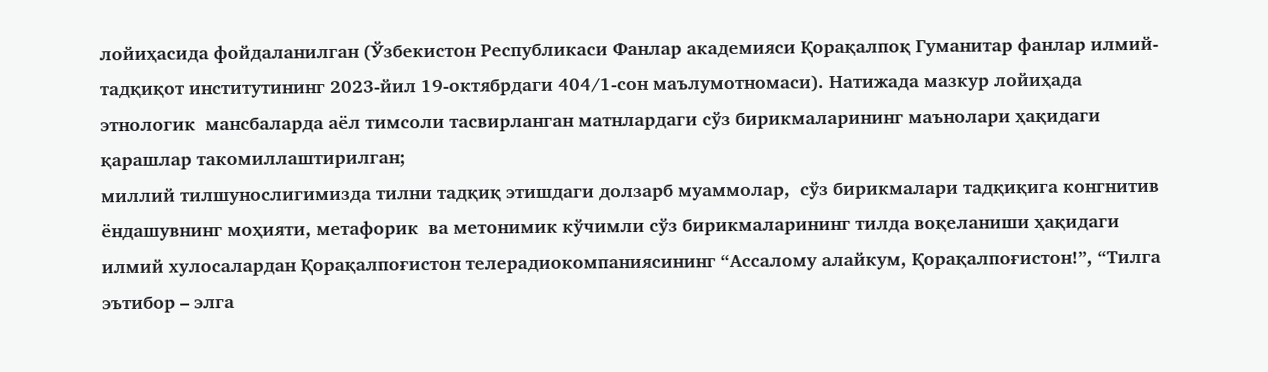лойиҳасида фойдаланилган (Ўзбекистон Республикаси Фанлар академияси Қорақалпоқ Гуманитар фанлар илмий-тадқиқот институтининг 2023-йил 19-октябрдаги 404/1-сон маълумотномаси). Натижада мазкур лойиҳада этнологик  мансбаларда аёл тимсоли тасвирланган матнлардаги сўз бирикмаларининг маънолари ҳақидаги қарашлар такомиллаштирилган;
миллий тилшунослигимизда тилни тадқиқ этишдаги долзарб муаммолар,  сўз бирикмалари тадқиқига конгнитив ёндашувнинг моҳияти, метафорик  ва метонимик кўчимли сўз бирикмаларининг тилда воқеланиши ҳақидаги илмий хулосалардан Қорақалпоғистон телерадиокомпаниясининг “Ассалому алайкум, Қорақалпоғистон!”, “Тилга эътибор – элга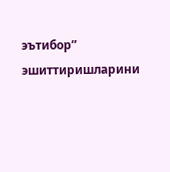эътибор” эшиттиришларини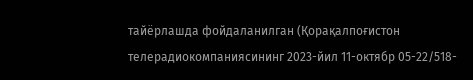тайёрлашда фойдаланилган (Қорақалпоғистон телерадиокомпаниясининг 2023-йил 11-октябр 05-22/518-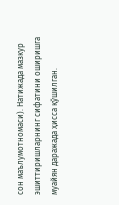сон маълумотномаси). Натижада мазкур эшиттиришларнинг сифатини оширишга муайян даражада ҳисса қўшилган.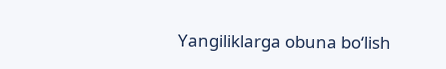Yangiliklarga obuna bo‘lish